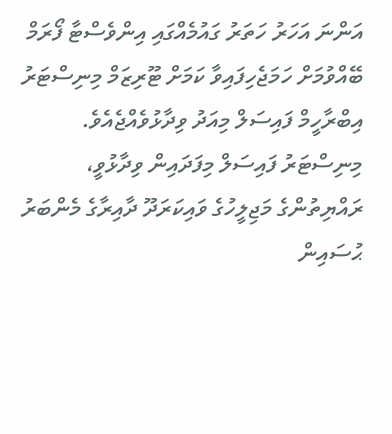އަންނަ އަހަރު ހަތަރު ގައުމެއްގައި އިންވެސްޓާ ފޯރަމް ބޭއްވުމަށް ހަމަޖެހިފައިވާ ކަމަށް ޓޫރިޒަމް މިނިސްޓަރު އިބްރާހީމް ފައިސަލް މިއަދު ވިދާޅުވެއްޖެއެވެ.
މިނިސްޓަރު ފައިސަލް މިފަދައިން ވިދާޅުވީ، ރައްޔިތުންގެ މަޖިލީހުގެ ވައިކަރަދޫ ދާއިރާގެ މެންބަރު ޙުސައިން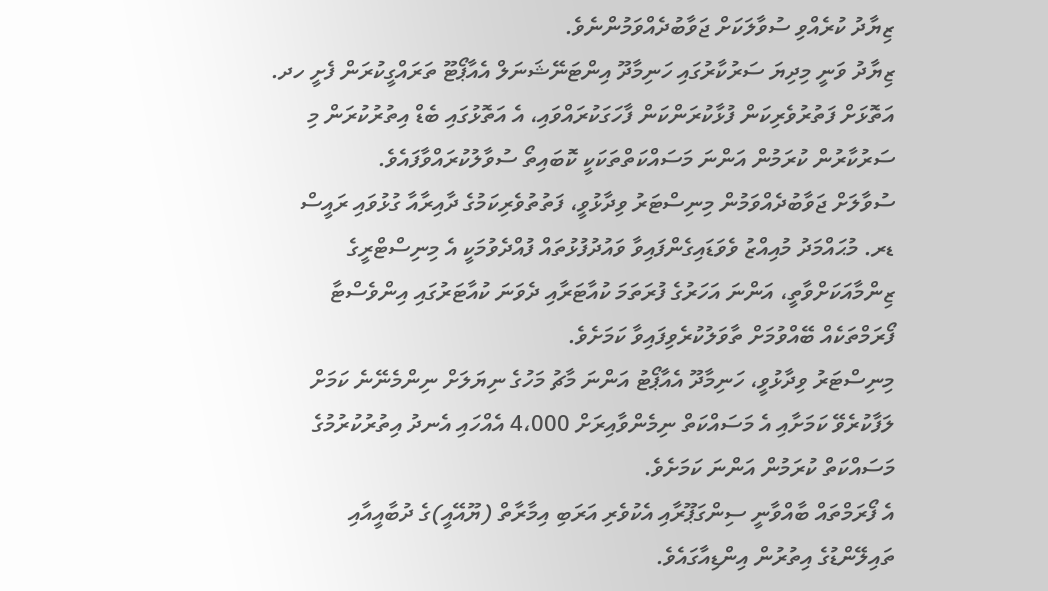ޒިޔާދު ކުރެއްވި ސުވާލަކަށް ޖަވާބުދެއްވަމުންނެވެ.
ޒިޔާދު ވަނީ މިދިޔަ ސަރުކާރުގައި ހަނިމާދޫ އިންޓަނޭޝަނަލް އެއާޕޯޓޫ ތަރައްގީކުރަން ފެށީ ހދ. އަތޮޅަށް ފަތުރުވެރިކަން ފުޅާކުރަންކަން ފާހަގަކުރައްވައި، އެ އަތޮޅުގައި ބެޑް އިތުރުކުރަން މި ސަރުކާރުން ކުރަމުން އަންނަ މަސައްކަތްތަކަކީ ކޮބައިތޯ ސުވާލުކުރައްވާފައެވެ.
ސުވާލަށް ޖަވާބުދެއްވަމުން މިނިސްޓަރު ވިދާޅުވީ، ފަތުތުވެރިކަމުގެ ދާއިރާއާ ގުޅުވައި ރައީސް ޑރ. މުޙައްމަދު މުއިއްޒު ވެވަޑައިގެންފައިވާ ވައުދުފުޅުތައް ފުއްދެވުމަކީ އެ މިނިސްޓްރީގެ ޒިންމާއަކަށްވާތީ، އަންނަ އަހަރުގެ ފުރަތަމަ ކުއާޓަރާއި ދެވަނަ ކުއާޓަރުގައި އިންވެސްޓާ ފޯރަމްތަކެއް ބޭއްވުމަށް ތާވަލުކުރެވިފައިވާ ކަމަށެވެ.
މިނިސްޓަރު ވިދާޅުވީ، ހަނިމާދޫ އެއާޕޯޓު އަންނަ މާޗު މަހުގެ ނިޔަލަށް ނިންމެނޭނެ ކަމަށް ލަފާކުރެވޭ ކަމަށާއި އެ މަސައްކަތް ނިމެންވާއިރަށް 4،000 އެއްހައި އެނދު އިތުރުކުރުމުގެ މަސައްކަތް ކުރަމުން އަންނަ ކަމަށެވެ.
އެ ފޯރަމްތައް ބާއްވާނީ ސިންގަޕޫރާއި އެކުވެރި އަރަބި އިމާރާތް (ޔޫއޭއީ)ގެ ދުބާއީއާއި ތައިލޭންޑުގެ އިތުރުން އިންޑިއާގައެވެ.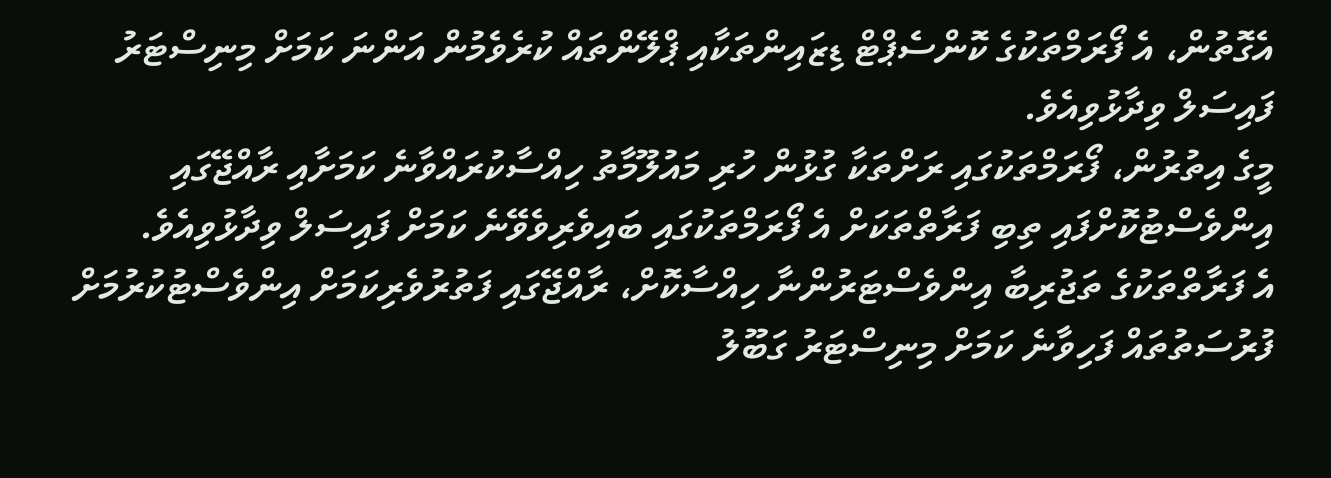އެގޮތުން، އެ ފޯރަމްތަކުގެ ކޮންސެޕްޓް ޑިޒައިންތަކާއި ޕްލޭންތައް ކުރެވެމުން އަންނަ ކަމަށް މިނިސްޓަރު ފައިސަލް ވިދާޅުވިއެވެ.
މީގެ އިތުރުން، ފޯރަމްތަކުގައި ރަށްތަކާ ގުޅުން ހުރި މައުލޫމާތު ހިއްސާކުރައްވާނެ ކަމަށާއި ރާއްޖޭގައި އިންވެސްޓުކޮށްފައި ތިބި ފަރާތްތަކަށް އެ ފޯރަމްތަކުގައި ބައިވެރިވެވޭނެ ކަމަށް ފައިސަލް ވިދާޅުވިއެވެ.
އެ ފަރާތްތަކުގެ ތަޖުރިބާ އިންވެސްޓަރުންނާ ހިއްސާކޮށް، ރާއްޖޭގައި ފަތުރުވެރިކަމަށް އިންވެސްޓުކުރުމަށް ފުރުސަތުތައް ފަހިވާނެ ކަމަށް މިނިސްޓަރު ގަބޫލު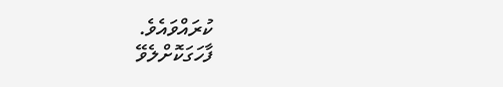ކުރައްވައެވެ.
ފާހަގަކޮށްލެވޭ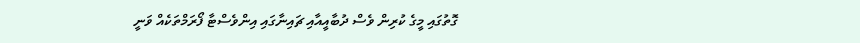ގޮތުގައި މީގެ ކުރިން ވެސް ދުބާއީއާއި ޗައިނާގައި އިންވެސްޓާ ފޯރަމްތަކެއް ވަނީ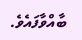ބާއްވާފައެވެ.